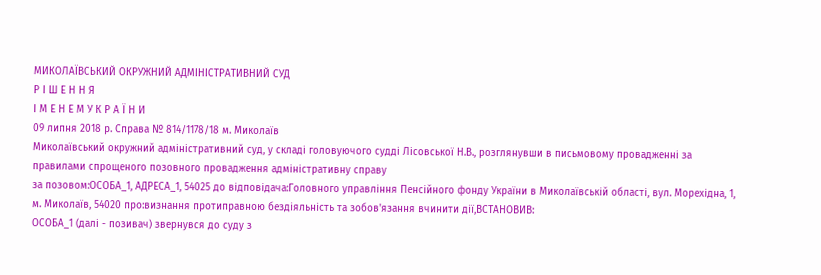МИКОЛАЇВСЬКИЙ ОКРУЖНИЙ АДМІНІСТРАТИВНИЙ СУД
Р І Ш Е Н Н Я
І М Е Н Е М У К Р А Ї Н И
09 липня 2018 р. Справа № 814/1178/18 м. Миколаїв
Миколаївський окружний адміністративний суд, у складі головуючого судді Лісовської Н.В., розглянувши в письмовому провадженні за правилами спрощеного позовного провадження адміністративну справу
за позовом:ОСОБА_1, АДРЕСА_1, 54025 до відповідача:Головного управління Пенсійного фонду України в Миколаївській області, вул. Морехідна, 1, м. Миколаїв, 54020 про:визнання протиправною бездіяльність та зобов'язання вчинити дії,ВСТАНОВИВ:
ОСОБА_1 (далі - позивач) звернувся до суду з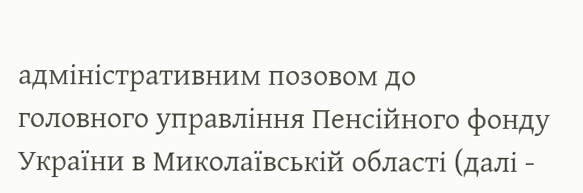адміністративним позовом до головного управління Пенсійного фонду України в Миколаївській області (далі -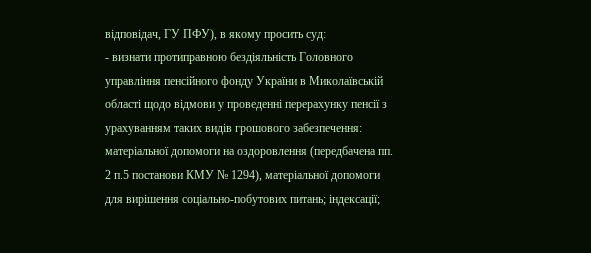відповідач, ГУ ПФУ), в якому просить суд:
- визнати протиправною бездіяльність Головного управління пенсійного фонду України в Миколаївській області щодо відмови у проведенні перерахунку пенсії з урахуванням таких видів грошового забезпечення: матеріальної допомоги на оздоровлення (передбачена пп. 2 п.5 постанови КМУ № 1294), матеріальної допомоги для вирішення соціально-побутових питань; індексації;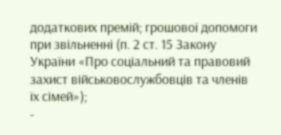додаткових премій; грошової допомоги при звільненні (п. 2 ст. 15 Закону України «Про соціальний та правовий захист військовослужбовців та членів їх сімей»);
-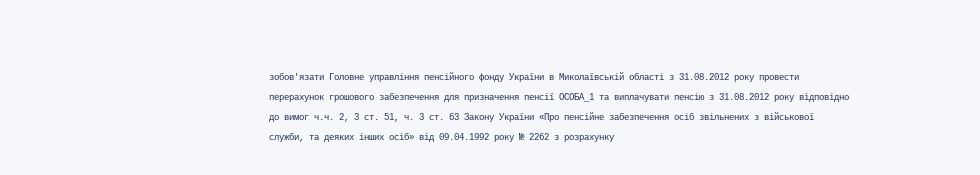зобов'язати Головне управління пенсійного фонду України в Миколаївській області з 31.08.2012 року провести перерахунок грошового забезпечення для призначення пенсії ОСОБА_1 та виплачувати пенсію з 31.08.2012 року відповідно до вимог ч.ч. 2, 3 ст. 51, ч. 3 ст. 63 Закону України «Про пенсійне забезпечення осіб звільнених з військової служби, та деяких інших осіб» від 09.04.1992 року № 2262 з розрахунку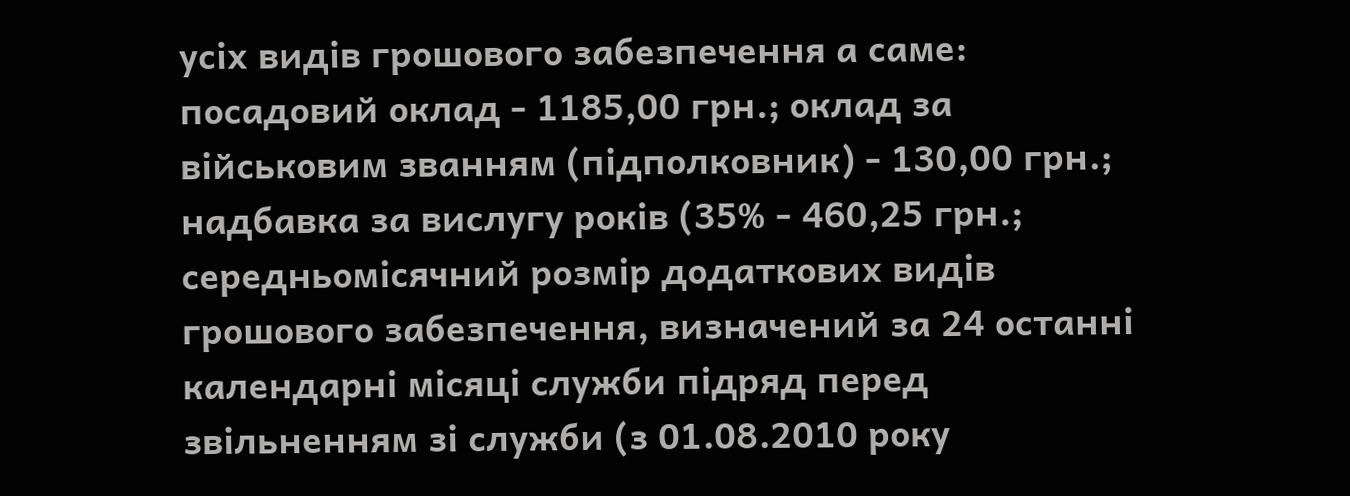усіх видів грошового забезпечення а саме: посадовий оклад - 1185,00 грн.; оклад за військовим званням (підполковник) - 130,00 грн.; надбавка за вислугу років (35% - 460,25 грн.; середньомісячний розмір додаткових видів грошового забезпечення, визначений за 24 останні календарні місяці служби підряд перед звільненням зі служби (з 01.08.2010 року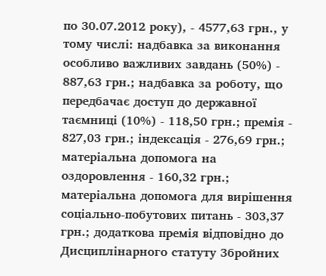по 30.07.2012 року), - 4577,63 грн., у тому числі: надбавка за виконання особливо важливих завдань (50%) - 887,63 грн.; надбавка за роботу, що передбачає доступ до державної таємниці (10%) - 118,50 грн.; премія - 827,03 грн.; індексація - 276,69 грн.; матеріальна допомога на оздоровлення - 160,32 грн.; матеріальна допомога для вирішення соціально-побутових питань - 303,37 грн.; додаткова премія відповідно до Дисциплінарного статуту Збройних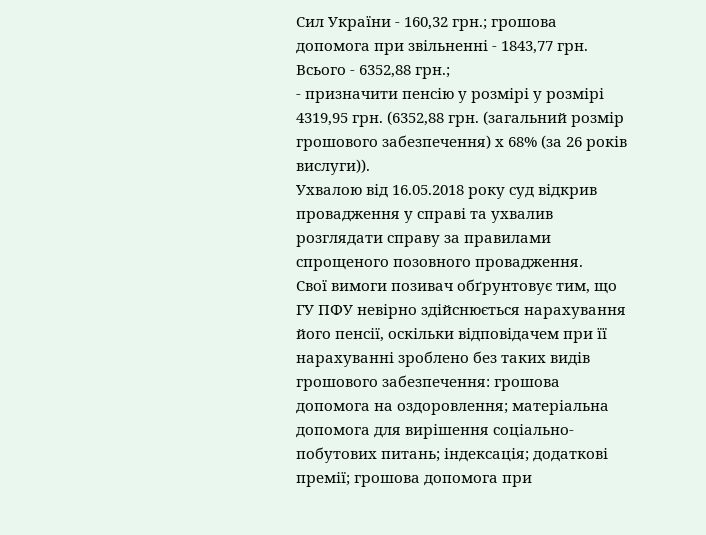Сил України - 160,32 грн.; грошова допомога при звільненні - 1843,77 грн. Всього - 6352,88 грн.;
- призначити пенсію у розмірі у розмірі 4319,95 грн. (6352,88 грн. (загальний розмір грошового забезпечення) х 68% (за 26 років вислуги)).
Ухвалою від 16.05.2018 року суд відкрив провадження у справі та ухвалив розглядати справу за правилами спрощеного позовного провадження.
Свої вимоги позивач обґрунтовує тим, що ГУ ПФУ невірно здійснюється нарахування його пенсії, оскільки відповідачем при її нарахуванні зроблено без таких видів грошового забезпечення: грошова допомога на оздоровлення; матеріальна допомога для вирішення соціально-побутових питань; індексація; додаткові премії; грошова допомога при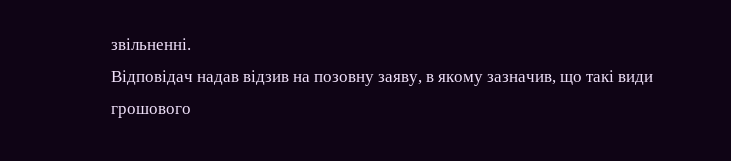звільненні.
Відповідач надав відзив на позовну заяву, в якому зазначив, що такі види грошового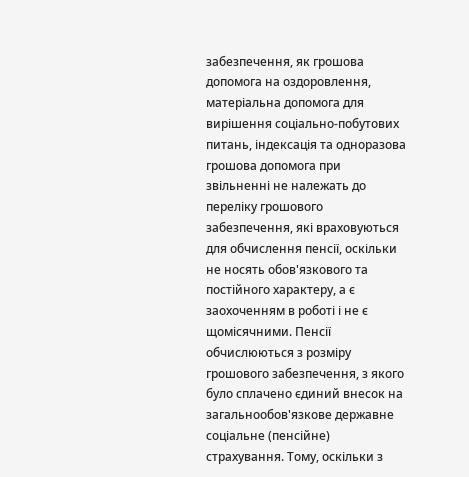забезпечення, як грошова допомога на оздоровлення, матеріальна допомога для вирішення соціально-побутових питань, індексація та одноразова грошова допомога при звільненні не належать до переліку грошового забезпечення, які враховуються для обчислення пенсії, оскільки не носять обов'язкового та постійного характеру, а є заохоченням в роботі і не є щомісячними. Пенсії обчислюються з розміру грошового забезпечення, з якого було сплачено єдиний внесок на загальнообов'язкове державне соціальне (пенсійне) страхування. Тому, оскільки з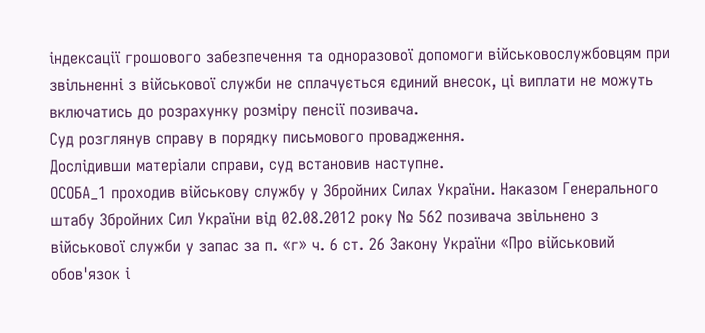індексації грошового забезпечення та одноразової допомоги військовослужбовцям при звільненні з військової служби не сплачується єдиний внесок, ці виплати не можуть включатись до розрахунку розміру пенсії позивача.
Суд розглянув справу в порядку письмового провадження.
Дослідивши матеріали справи, суд встановив наступне.
ОСОБА_1 проходив військову службу у Збройних Силах України. Наказом Генерального штабу Збройних Сил України від 02.08.2012 року № 562 позивача звільнено з військової служби у запас за п. «г» ч. 6 ст. 26 Закону України «Про військовий обов'язок і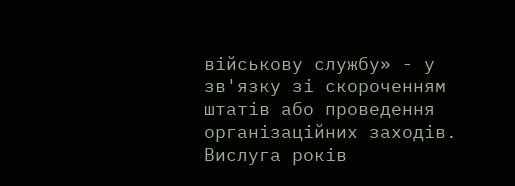військову службу» - у зв'язку зі скороченням штатів або проведення організаційних заходів.
Вислуга років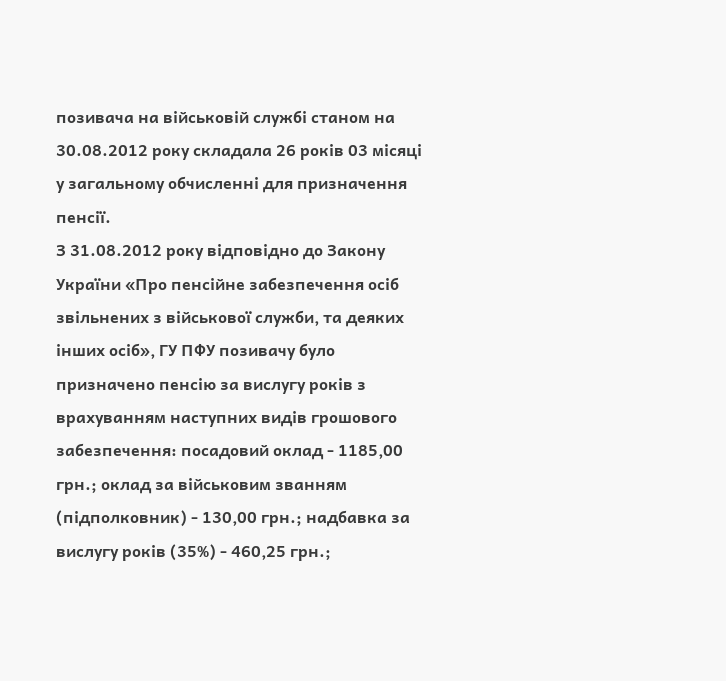позивача на військовій службі станом на 30.08.2012 року складала 26 років 03 місяці у загальному обчисленні для призначення пенсії.
З 31.08.2012 року відповідно до Закону України «Про пенсійне забезпечення осіб звільнених з військової служби, та деяких інших осіб», ГУ ПФУ позивачу було призначено пенсію за вислугу років з врахуванням наступних видів грошового забезпечення: посадовий оклад - 1185,00 грн.; оклад за військовим званням (підполковник) - 130,00 грн.; надбавка за вислугу років (35%) - 460,25 грн.;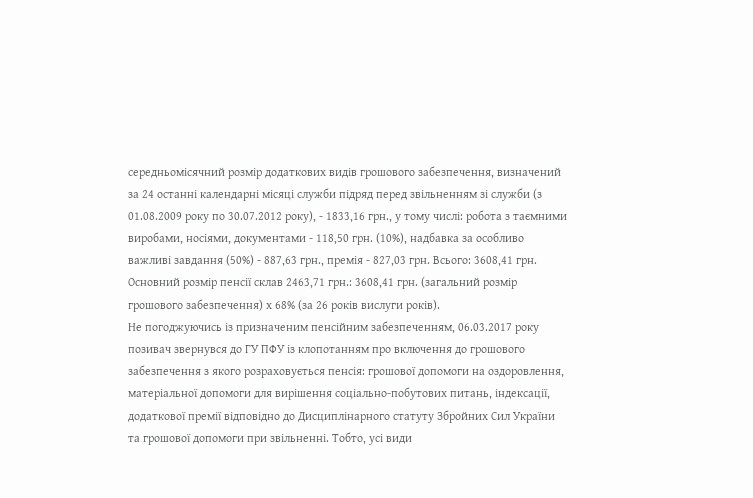середньомісячний розмір додаткових видів грошового забезпечення, визначений за 24 останні календарні місяці служби підряд перед звільненням зі служби (з 01.08.2009 року по 30.07.2012 року), - 1833,16 грн., у тому числі: робота з таємними виробами, носіями, документами - 118,50 грн. (10%), надбавка за особливо важливі завдання (50%) - 887,63 грн., премія - 827,03 грн. Всього: 3608,41 грн.
Основний розмір пенсії склав 2463,71 грн.: 3608,41 грн. (загальний розмір грошового забезпечення) х 68% (за 26 років вислуги років).
Не погоджуючись із призначеним пенсійним забезпеченням, 06.03.2017 року позивач звернувся до ГУ ПФУ із клопотанням про включення до грошового забезпечення з якого розраховується пенсія: грошової допомоги на оздоровлення, матеріальної допомоги для вирішення соціально-побутових питань, індексації, додаткової премії відповідно до Дисциплінарного статуту Збройних Сил України та грошової допомоги при звільненні. Тобто, усі види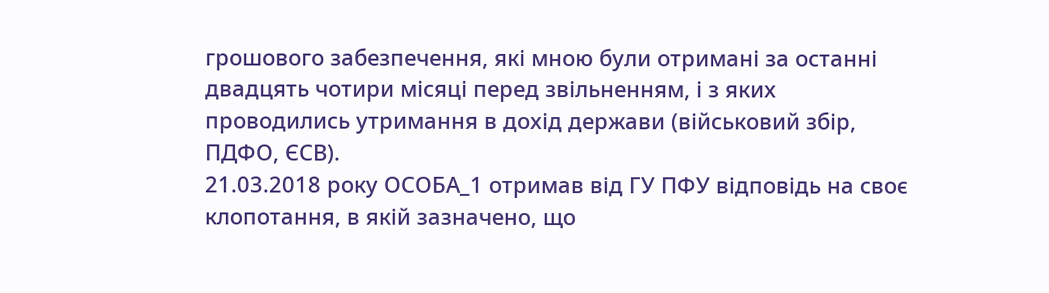грошового забезпечення, які мною були отримані за останні двадцять чотири місяці перед звільненням, і з яких проводились утримання в дохід держави (військовий збір, ПДФО, ЄСВ).
21.03.2018 року ОСОБА_1 отримав від ГУ ПФУ відповідь на своє клопотання, в якій зазначено, що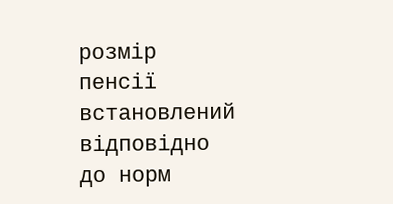розмір пенсії встановлений відповідно до норм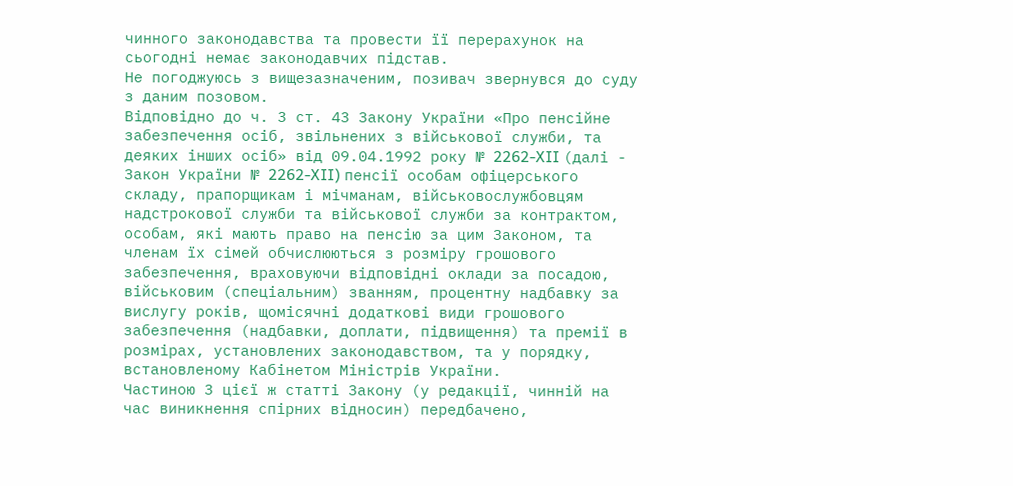чинного законодавства та провести її перерахунок на сьогодні немає законодавчих підстав.
Не погоджуюсь з вищезазначеним, позивач звернувся до суду з даним позовом.
Відповідно до ч. 3 ст. 43 Закону України «Про пенсійне забезпечення осіб, звільнених з військової служби, та деяких інших осіб» від 09.04.1992 року № 2262-XII (далі - Закон України № 2262-XII) пенсії особам офіцерського складу, прапорщикам і мічманам, військовослужбовцям надстрокової служби та військової служби за контрактом, особам, які мають право на пенсію за цим Законом, та членам їх сімей обчислюються з розміру грошового забезпечення, враховуючи відповідні оклади за посадою, військовим (спеціальним) званням, процентну надбавку за вислугу років, щомісячні додаткові види грошового забезпечення (надбавки, доплати, підвищення) та премії в розмірах, установлених законодавством, та у порядку, встановленому Кабінетом Міністрів України.
Частиною 3 цієї ж статті Закону (у редакції, чинній на час виникнення спірних відносин) передбачено,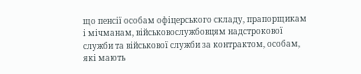що пенсії особам офіцерського складу, прапорщикам і мічманам, військовослужбовцям надстрокової служби та військової служби за контрактом, особам, які мають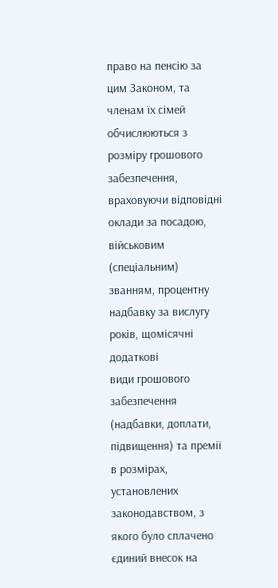право на пенсію за цим Законом, та членам їх сімей обчислюються з розміру грошового забезпечення, враховуючи відповідні оклади за посадою, військовим (спеціальним) званням, процентну надбавку за вислугу років, щомісячні додаткові
види грошового забезпечення (надбавки, доплати, підвищення) та премії в розмірах, установлених законодавством, з якого було сплачено єдиний внесок на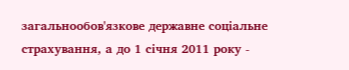загальнообов'язкове державне соціальне страхування, а до 1 січня 2011 року -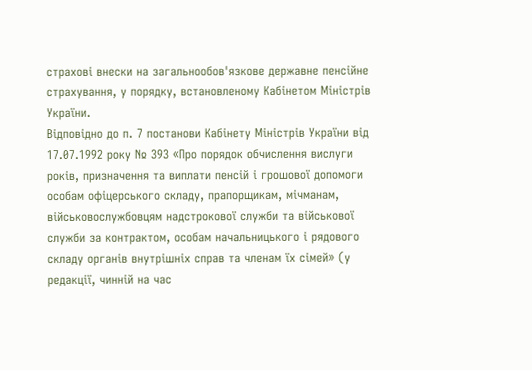страхові внески на загальнообов'язкове державне пенсійне страхування, у порядку, встановленому Кабінетом Міністрів України.
Відповідно до п. 7 постанови Кабінету Міністрів України від 17.07.1992 року № 393 «Про порядок обчислення вислуги років, призначення та виплати пенсій і грошової допомоги особам офіцерського складу, прапорщикам, мічманам, військовослужбовцям надстрокової служби та військової служби за контрактом, особам начальницького і рядового складу органів внутрішніх справ та членам їх сімей» (у редакції, чинній на час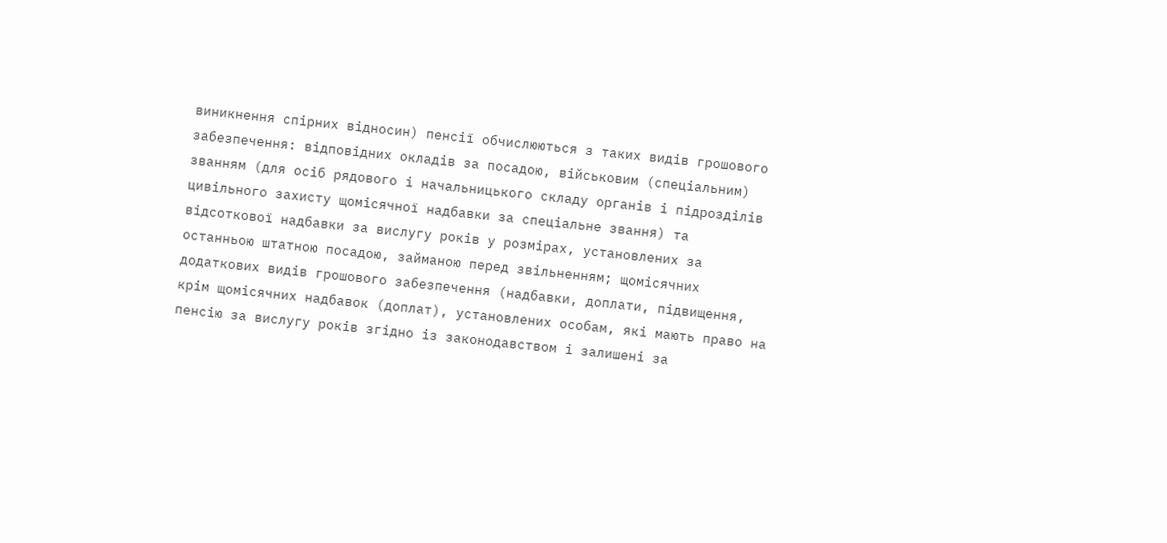виникнення спірних відносин) пенсії обчислюються з таких видів грошового забезпечення: відповідних окладів за посадою, військовим (спеціальним) званням (для осіб рядового і начальницького складу органів і підрозділів цивільного захисту щомісячної надбавки за спеціальне звання) та відсоткової надбавки за вислугу років у розмірах, установлених за останньою штатною посадою, займаною перед звільненням; щомісячних додаткових видів грошового забезпечення (надбавки, доплати, підвищення, крім щомісячних надбавок (доплат), установлених особам, які мають право на пенсію за вислугу років згідно із законодавством і залишені за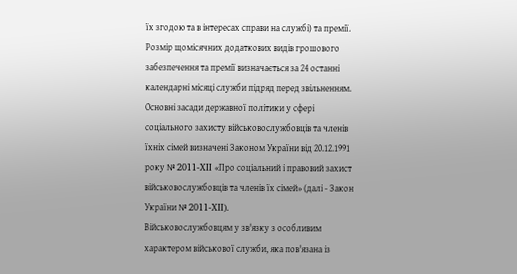їх згодою та в інтересах справи на службі) та премії. Розмір щомісячних додаткових видів грошового забезпечення та премії визначається за 24 останні календарні місяці служби підряд перед звільненням.
Основні засади державної політики у сфері соціального захисту військовослужбовців та членів їхніх сімей визначені Законом України від 20.12.1991 року № 2011-XII «Про соціальний і правовий захист військовослужбовців та членів їх сімей» (далі - Закон України № 2011-XII).
Військовослужбовцям у зв'язку з особливим характером військової служби, яка пов'язана із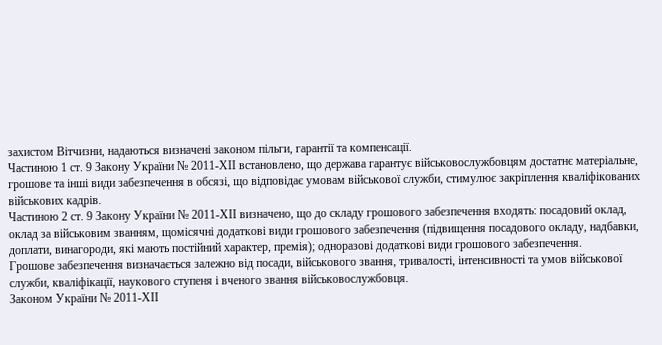захистом Вітчизни, надаються визначені законом пільги, гарантії та компенсації.
Частиною 1 ст. 9 Закону України № 2011-ХІІ встановлено, що держава гарантує військовослужбовцям достатнє матеріальне, грошове та інші види забезпечення в обсязі, що відповідає умовам військової служби, стимулює закріплення кваліфікованих військових кадрів.
Частиною 2 ст. 9 Закону України № 2011-ХІІ визначено, що до складу грошового забезпечення входять: посадовий оклад, оклад за військовим званням, щомісячні додаткові види грошового забезпечення (підвищення посадового окладу, надбавки, доплати, винагороди, які мають постійний характер, премія); одноразові додаткові види грошового забезпечення.
Грошове забезпечення визначається залежно від посади, військового звання, тривалості, інтенсивності та умов військової служби, кваліфікації, наукового ступеня і вченого звання військовослужбовця.
Законом України № 2011-ХІІ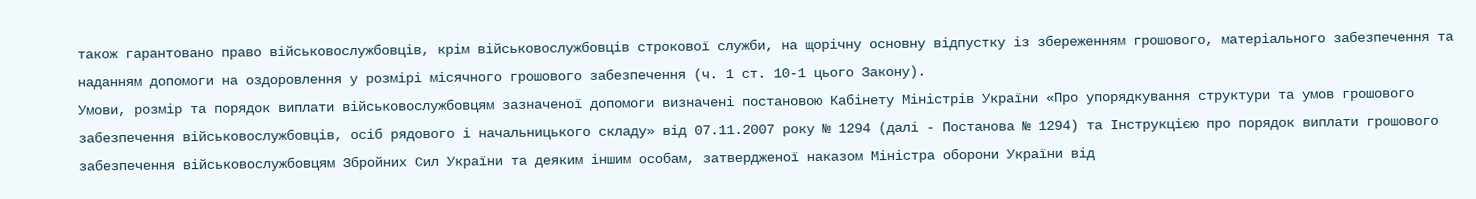також гарантовано право військовослужбовців, крім військовослужбовців строкової служби, на щорічну основну відпустку із збереженням грошового, матеріального забезпечення та наданням допомоги на оздоровлення у розмірі місячного грошового забезпечення (ч. 1 ст. 10-1 цього Закону).
Умови, розмір та порядок виплати військовослужбовцям зазначеної допомоги визначені постановою Кабінету Міністрів України «Про упорядкування структури та умов грошового забезпечення військовослужбовців, осіб рядового і начальницького складу» від 07.11.2007 року № 1294 (далі - Постанова № 1294) та Інструкцією про порядок виплати грошового забезпечення військовослужбовцям Збройних Сил України та деяким іншим особам, затвердженої наказом Міністра оборони України від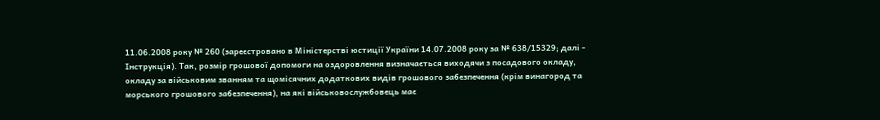11.06.2008 року № 260 (зареєстровано в Міністерстві юстиції України 14.07.2008 року за № 638/15329; далі - Інструкція). Так, розмір грошової допомоги на оздоровлення визначається виходячи з посадового окладу, окладу за військовим званням та щомісячних додаткових видів грошового забезпечення (крім винагород та морського грошового забезпечення), на які військовослужбовець має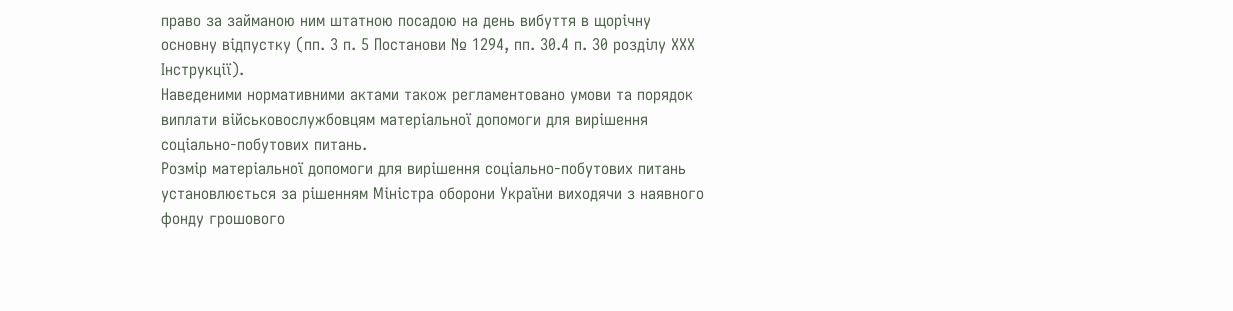право за займаною ним штатною посадою на день вибуття в щорічну основну відпустку (пп. 3 п. 5 Постанови № 1294, пп. 30.4 п. 30 розділу ХХХ Інструкції).
Наведеними нормативними актами також регламентовано умови та порядок виплати військовослужбовцям матеріальної допомоги для вирішення соціально-побутових питань.
Розмір матеріальної допомоги для вирішення соціально-побутових питань установлюється за рішенням Міністра оборони України виходячи з наявного фонду грошового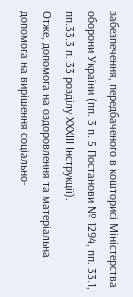забезпечення, передбаченого в кошторисі Міністерства оборони України (пп. 3 п. 5 Постанови № 1294, пп. 33.1, пп.33.3 п. 33 розділу ХХХІІІ Інструкції).
Отже, допомога на оздоровлення та матеріальна допомога на вирішення соціально-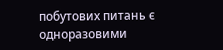побутових питань є одноразовими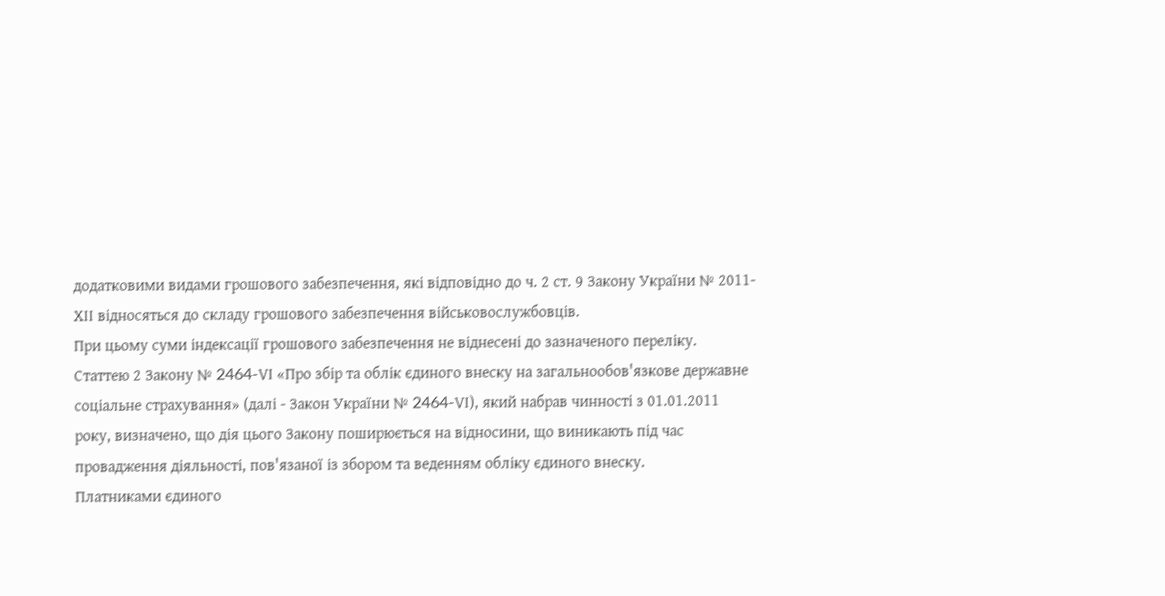додатковими видами грошового забезпечення, які відповідно до ч. 2 ст. 9 Закону України № 2011-ХІІ відносяться до складу грошового забезпечення військовослужбовців.
При цьому суми індексації грошового забезпечення не віднесені до зазначеного переліку.
Статтею 2 Закону № 2464-VІ «Про збір та облік єдиного внеску на загальнообов'язкове державне соціальне страхування» (далі - Закон України № 2464-VІ), який набрав чинності з 01.01.2011 року, визначено, що дія цього Закону поширюється на відносини, що виникають під час провадження діяльності, пов'язаної із збором та веденням обліку єдиного внеску.
Платниками єдиного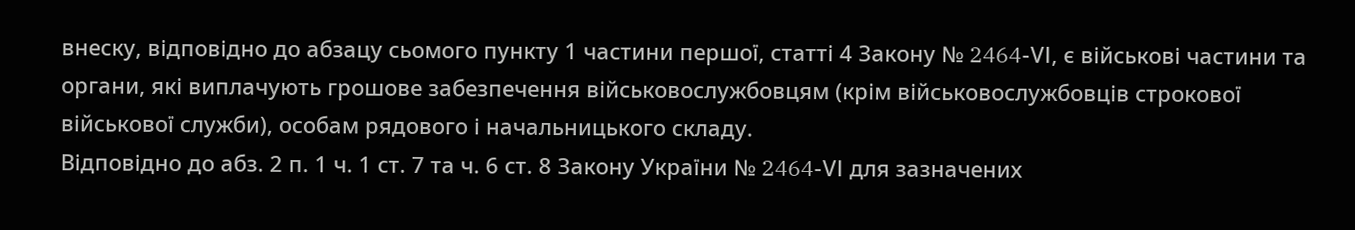внеску, відповідно до абзацу сьомого пункту 1 частини першої, статті 4 Закону № 2464-VІ, є військові частини та органи, які виплачують грошове забезпечення військовослужбовцям (крім військовослужбовців строкової військової служби), особам рядового і начальницького складу.
Відповідно до абз. 2 п. 1 ч. 1 ст. 7 та ч. 6 ст. 8 Закону України № 2464-VІ для зазначених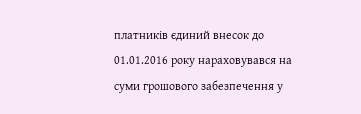платників єдиний внесок до 01.01.2016 року нараховувався на суми грошового забезпечення у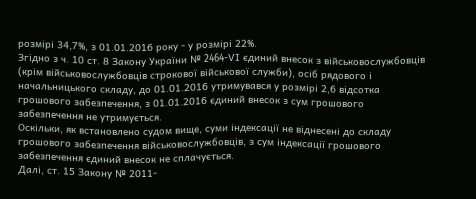розмірі 34,7%, з 01.01.2016 року - у розмірі 22%.
Згідно з ч. 10 ст. 8 Закону України № 2464-VІ єдиний внесок з військовослужбовців (крім військовослужбовців строкової військової служби), осіб рядового і начальницького складу, до 01.01.2016 утримувався у розмірі 2,6 відсотка грошового забезпечення, з 01.01.2016 єдиний внесок з сум грошового забезпечення не утримується.
Оскільки, як встановлено судом вище, суми індексації не віднесені до складу грошового забезпечення військовослужбовців, з сум індексації грошового забезпечення єдиний внесок не сплачується.
Далі, ст. 15 Закону № 2011-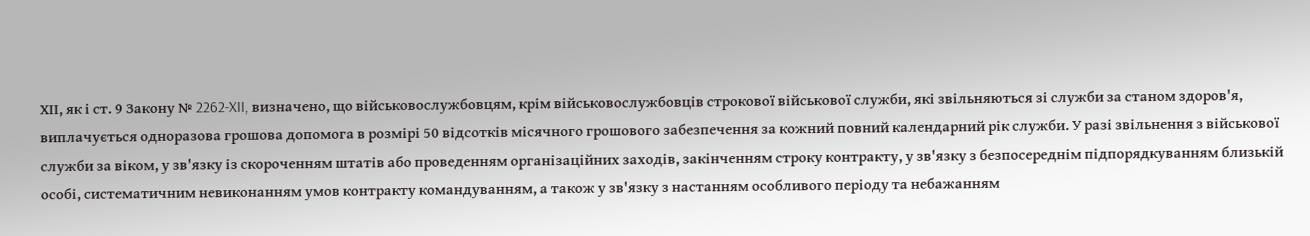ХІІ, як і ст. 9 Закону № 2262-XII, визначено, що військовослужбовцям, крім військовослужбовців строкової військової служби, які звільняються зі служби за станом здоров'я, виплачується одноразова грошова допомога в розмірі 50 відсотків місячного грошового забезпечення за кожний повний календарний рік служби. У разі звільнення з військової служби за віком, у зв'язку із скороченням штатів або проведенням організаційних заходів, закінченням строку контракту, у зв'язку з безпосереднім підпорядкуванням близькій особі, систематичним невиконанням умов контракту командуванням, а також у зв'язку з настанням особливого періоду та небажанням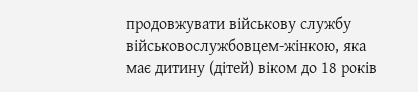продовжувати військову службу військовослужбовцем-жінкою, яка має дитину (дітей) віком до 18 років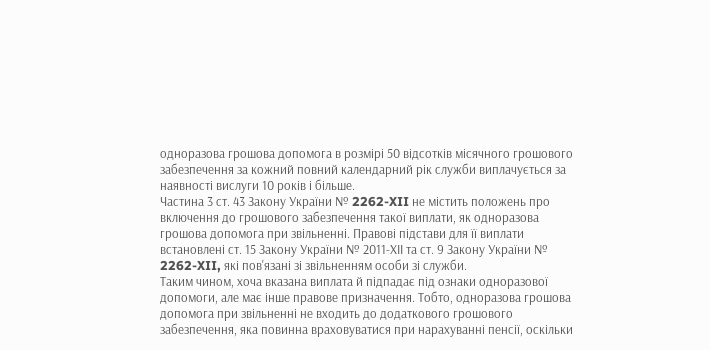одноразова грошова допомога в розмірі 50 відсотків місячного грошового забезпечення за кожний повний календарний рік служби виплачується за наявності вислуги 10 років і більше.
Частина 3 ст. 43 Закону України № 2262-XII не містить положень про включення до грошового забезпечення такої виплати, як одноразова грошова допомога при звільненні. Правові підстави для її виплати встановлені ст. 15 Закону України № 2011-ХІІ та ст. 9 Закону України № 2262-XII, які пов'язані зі звільненням особи зі служби.
Таким чином, хоча вказана виплата й підпадає під ознаки одноразової допомоги, але має інше правове призначення. Тобто, одноразова грошова допомога при звільненні не входить до додаткового грошового забезпечення, яка повинна враховуватися при нарахуванні пенсії, оскільки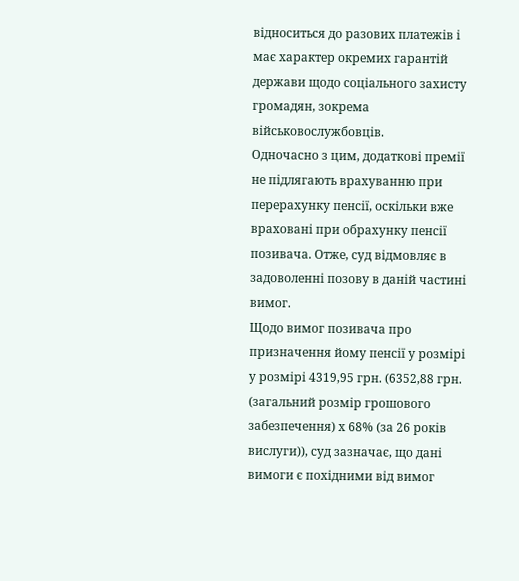відноситься до разових платежів і має характер окремих гарантій держави щодо соціального захисту громадян, зокрема військовослужбовців.
Одночасно з цим, додаткові премії не підлягають врахуванню при перерахунку пенсії, оскільки вже враховані при обрахунку пенсії позивача. Отже, суд відмовляє в задоволенні позову в даній частині вимог.
Щодо вимог позивача про призначення йому пенсії у розмірі у розмірі 4319,95 грн. (6352,88 грн. (загальний розмір грошового забезпечення) х 68% (за 26 років вислуги)), суд зазначає, що дані вимоги є похідними від вимог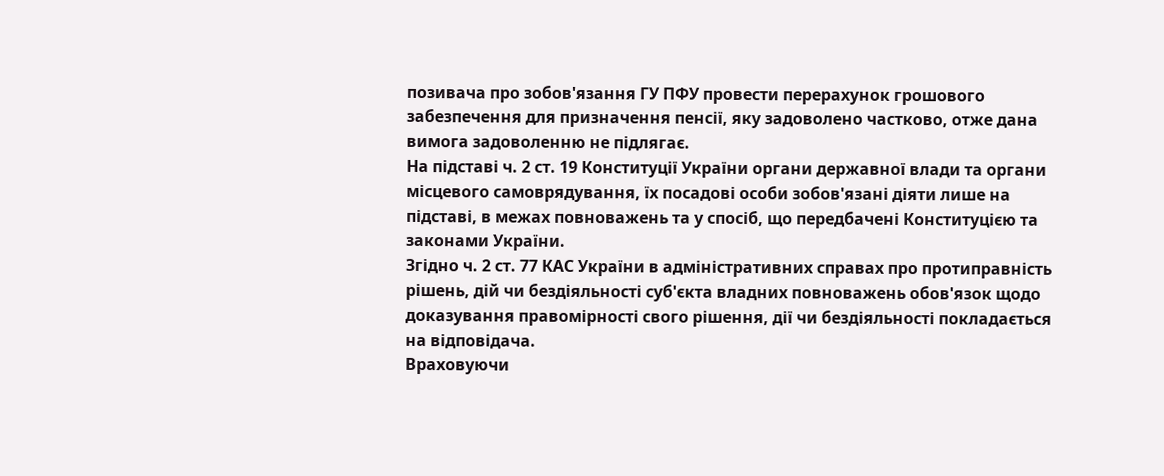позивача про зобов'язання ГУ ПФУ провести перерахунок грошового забезпечення для призначення пенсії, яку задоволено частково, отже дана вимога задоволенню не підлягає.
На підставі ч. 2 ст. 19 Конституції України органи державної влади та органи місцевого самоврядування, їх посадові особи зобов'язані діяти лише на підставі, в межах повноважень та у спосіб, що передбачені Конституцією та законами України.
Згідно ч. 2 ст. 77 КАС України в адміністративних справах про протиправність рішень, дій чи бездіяльності суб'єкта владних повноважень обов'язок щодо доказування правомірності свого рішення, дії чи бездіяльності покладається на відповідача.
Враховуючи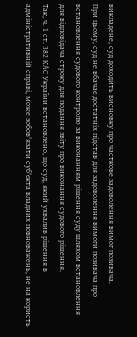викладене, суд доходить висновку про часткове задоволення вимог позивача.
При цьому, суд не вбачає достатніх підстав для задоволення вимоги позивача про встановлення судового контролю за виконанням рішення суду шляхом встановлення для відповідача строку для подання звіту про виконання судового рішення.
Так, ч. 1 ст. 382 КАС України встановлено, що суд, який ухвалив рішення в адміністративній справі, може зобов'язати суб'єкта владних повноважень, не на користь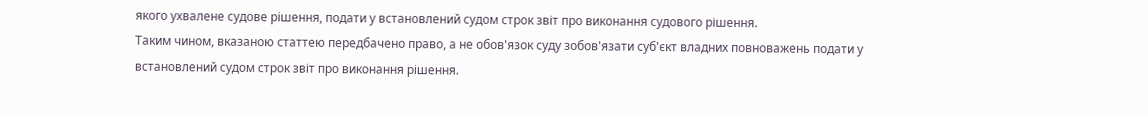якого ухвалене судове рішення, подати у встановлений судом строк звіт про виконання судового рішення.
Таким чином, вказаною статтею передбачено право, а не обов'язок суду зобов'язати суб'єкт владних повноважень подати у встановлений судом строк звіт про виконання рішення.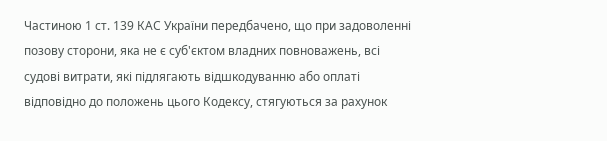Частиною 1 ст. 139 КАС України передбачено, що при задоволенні позову сторони, яка не є суб'єктом владних повноважень, всі судові витрати, які підлягають відшкодуванню або оплаті відповідно до положень цього Кодексу, стягуються за рахунок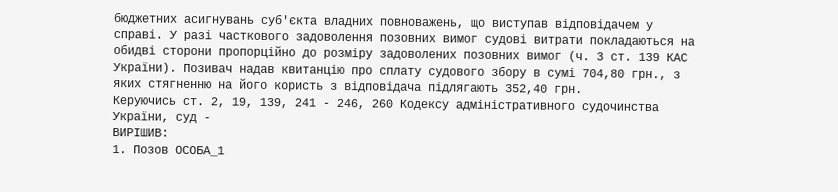бюджетних асигнувань суб'єкта владних повноважень, що виступав відповідачем у справі. У разі часткового задоволення позовних вимог судові витрати покладаються на обидві сторони пропорційно до розміру задоволених позовних вимог (ч. 3 ст. 139 КАС України). Позивач надав квитанцію про сплату судового збору в сумі 704,80 грн., з яких стягненню на його користь з відповідача підлягають 352,40 грн.
Керуючись ст. 2, 19, 139, 241 - 246, 260 Кодексу адміністративного судочинства України, суд -
ВИРІШИВ:
1. Позов ОСОБА_1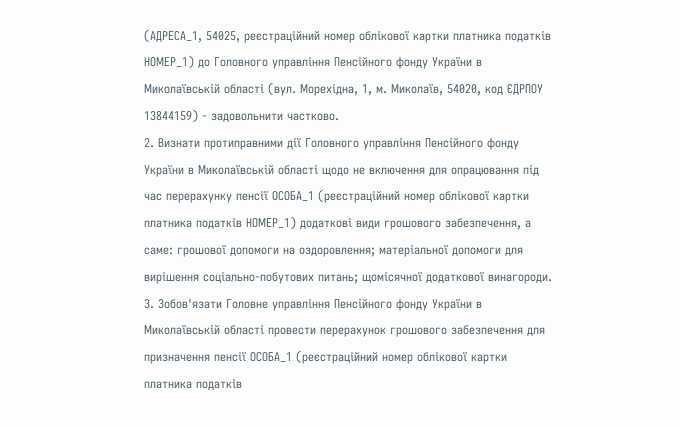(АДРЕСА_1, 54025, реєстраційний номер облікової картки платника податків НОМЕР_1) до Головного управління Пенсійного фонду України в Миколаївській області (вул. Морехідна, 1, м. Миколаїв, 54020, код ЄДРПОУ 13844159) - задовольнити частково.
2. Визнати протиправними дії Головного управління Пенсійного фонду України в Миколаївській області щодо не включення для опрацювання під час перерахунку пенсії ОСОБА_1 (реєстраційний номер облікової картки платника податків НОМЕР_1) додаткові види грошового забезпечення, а саме: грошової допомоги на оздоровлення; матеріальної допомоги для вирішення соціально-побутових питань; щомісячної додаткової винагороди.
3. Зобов'язати Головне управління Пенсійного фонду України в Миколаївській області провести перерахунок грошового забезпечення для призначення пенсії ОСОБА_1 (реєстраційний номер облікової картки платника податків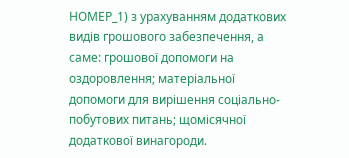НОМЕР_1) з урахуванням додаткових видів грошового забезпечення, а саме: грошової допомоги на оздоровлення; матеріальної допомоги для вирішення соціально-побутових питань; щомісячної додаткової винагороди.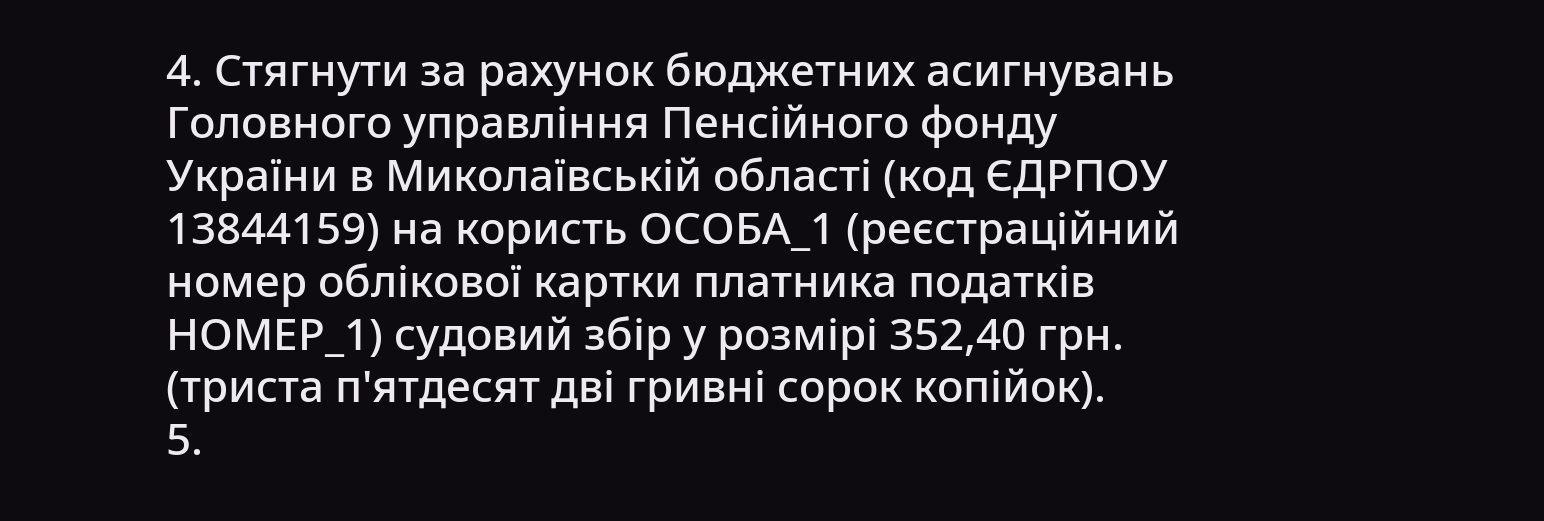4. Стягнути за рахунок бюджетних асигнувань Головного управління Пенсійного фонду України в Миколаївській області (код ЄДРПОУ 13844159) на користь ОСОБА_1 (реєстраційний номер облікової картки платника податків НОМЕР_1) судовий збір у розмірі 352,40 грн. (триста п'ятдесят дві гривні сорок копійок).
5.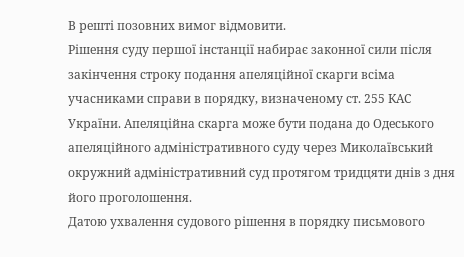В решті позовних вимог відмовити.
Рішення суду першої інстанції набирає законної сили після закінчення строку подання апеляційної скарги всіма учасниками справи в порядку, визначеному ст. 255 КАС України. Апеляційна скарга може бути подана до Одеського апеляційного адміністративного суду через Миколаївський окружний адміністративний суд протягом тридцяти днів з дня його проголошення.
Датою ухвалення судового рішення в порядку письмового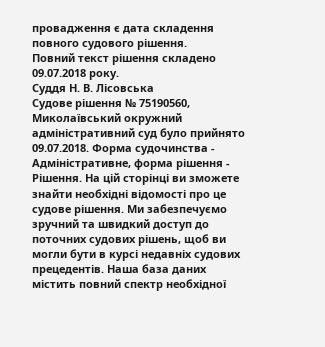провадження є дата складення повного судового рішення.
Повний текст рішення складено 09.07.2018 року.
Суддя Н. В. Лісовська
Судове рішення № 75190560, Миколаївський окружний адміністративний суд було прийнято 09.07.2018. Форма судочинства - Адміністративне, форма рішення - Рішення. На цій сторінці ви зможете знайти необхідні відомості про це судове рішення. Ми забезпечуємо зручний та швидкий доступ до поточних судових рішень, щоб ви могли бути в курсі недавніх судових прецедентів. Наша база даних містить повний спектр необхідної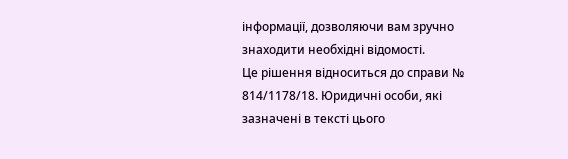інформації, дозволяючи вам зручно знаходити необхідні відомості.
Це рішення відноситься до справи № 814/1178/18. Юридичні особи, які зазначені в тексті цього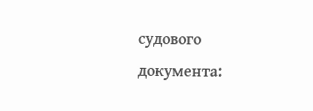судового документа: